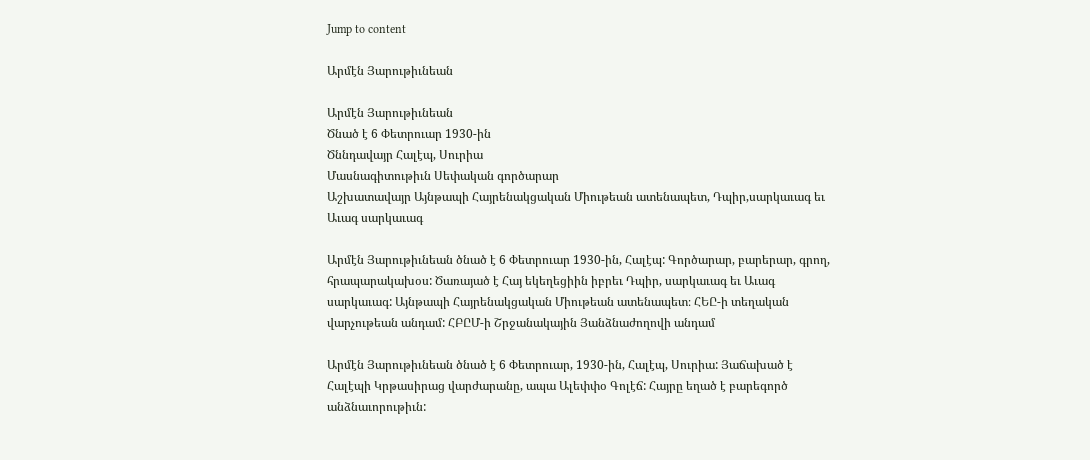Jump to content

Արմէն Յարութիւնեան

Արմէն Յարութիւնեան
Ծնած է 6 Փետրուար 1930-ին
Ծննդավայր Հալէպ, Սուրիա
Մասնագիտութիւն Սեփական գործարար
Աշխատավայր Այնթապի Հայրենակցական Միութեան ատենապետ, Դպիր,սարկաւագ եւ Աւագ սարկաւագ

Արմէն Յարութիւնեան ծնած է 6 Փետրուար 1930-ին, Հալէպ: Գործարար, բարերար, գրող, հրապարակախօս: Ծառայած է Հայ եկեղեցիին իբրեւ Դպիր, սարկաւագ եւ Աւագ սարկաւագ: Այնթապի Հայրենակցական Միութեան ատենապետ։ ՀԵԸ-ի տեղական վարչութեան անդամ: ՀԲԸՄ-ի Շրջանակային Յանձնաժողովի անդամ

Արմէն Յարութիւնեան ծնած է 6 Փետրուար, 1930-ին, Հալէպ, Սուրիա: Յաճախած է Հալէպի Կրթասիրաց վարժարանը, ապա Ալեփփօ Գոլէճ: Հայրը եղած է բարեգործ անձնաւորութիւն: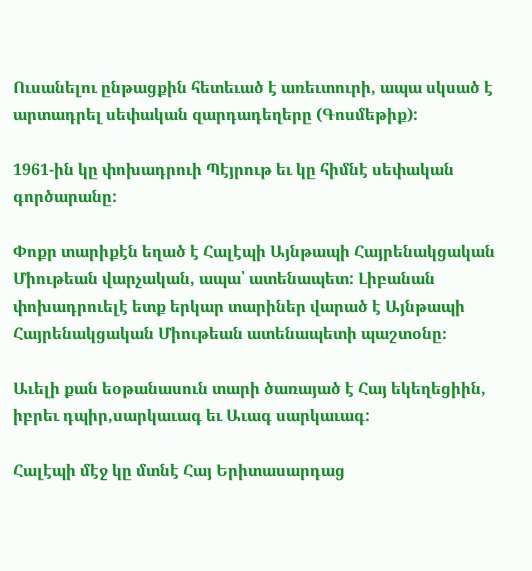Ուսանելու ընթացքին հետեւած է առեւտուրի, ապա սկսած է արտադրել սեփական զարդադեղերը (Գոսմեթիք):

1961-ին կը փոխադրուի Պէյրութ եւ կը հիմնէ սեփական գործարանը:

Փոքր տարիքէն եղած է Հալէպի Այնթապի Հայրենակցական Միութեան վարչական, ապա՝ ատենապետ: Լիբանան փոխադրուելէ ետք երկար տարիներ վարած է Այնթապի Հայրենակցական Միութեան ատենապետի պաշտօնը։

Աւելի քան եօթանասուն տարի ծառայած է Հայ եկեղեցիին, իբրեւ դպիր,սարկաւագ եւ Աւագ սարկաւագ:

Հալէպի մէջ կը մտնէ Հայ Երիտասարդաց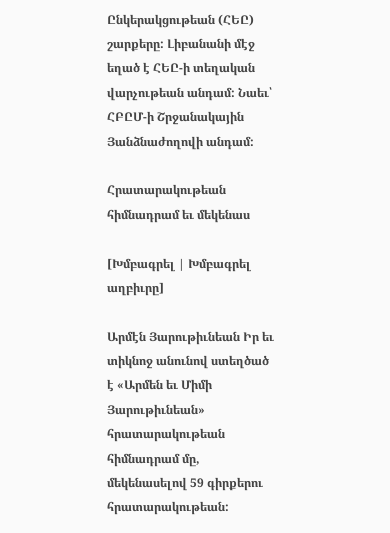Ընկերակցութեան (ՀԵԸ) շարքերը: Լիբանանի մէջ եղած է ՀԵԸ-ի տեղական վարչութեան անդամ: Նաեւ՝ ՀԲԸՄ-ի Շրջանակային Յանձնաժողովի անդամ:

Հրատարակութեան հիմնադրամ եւ մեկենաս

[Խմբագրել | Խմբագրել աղբիւրը]

Արմէն Յարութիւնեան Իր եւ տիկնոջ անունով ստեղծած է «Արմեն եւ Միմի Յարութիւնեան» հրատարակութեան հիմնադրամ մը, մեկենասելով 59 գիրքերու հրատարակութեան: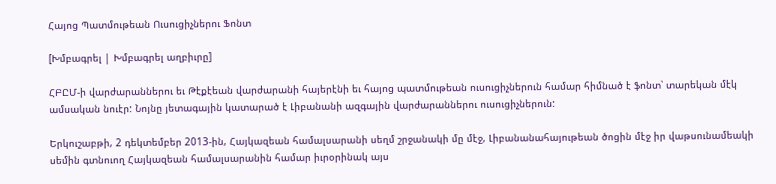Հայոց Պատմութեան Ուսուցիչներու Ֆոնտ

[Խմբագրել | Խմբագրել աղբիւրը]

ՀԲԸՄ-ի վարժարաններու եւ Թէքէեան վարժարանի հայերէնի եւ հայոց պատմութեան ուսուցիչներուն համար հիմնած է ֆոնտ՝ տարեկան մէկ ամսական նուէր: Նոյնը յետագային կատարած է Լիբանանի ազգային վարժարաններու ուսուցիչներուն:

Երկուշաբթի, 2 դեկտեմբեր 2013-ին, Հայկազեան համալսարանի սեղմ շրջանակի մը մէջ, Լիբանանահայութեան ծոցին մէջ իր վաթսունամեակի սեմին գտնուող Հայկազեան համալսարանին համար իւրօրինակ այս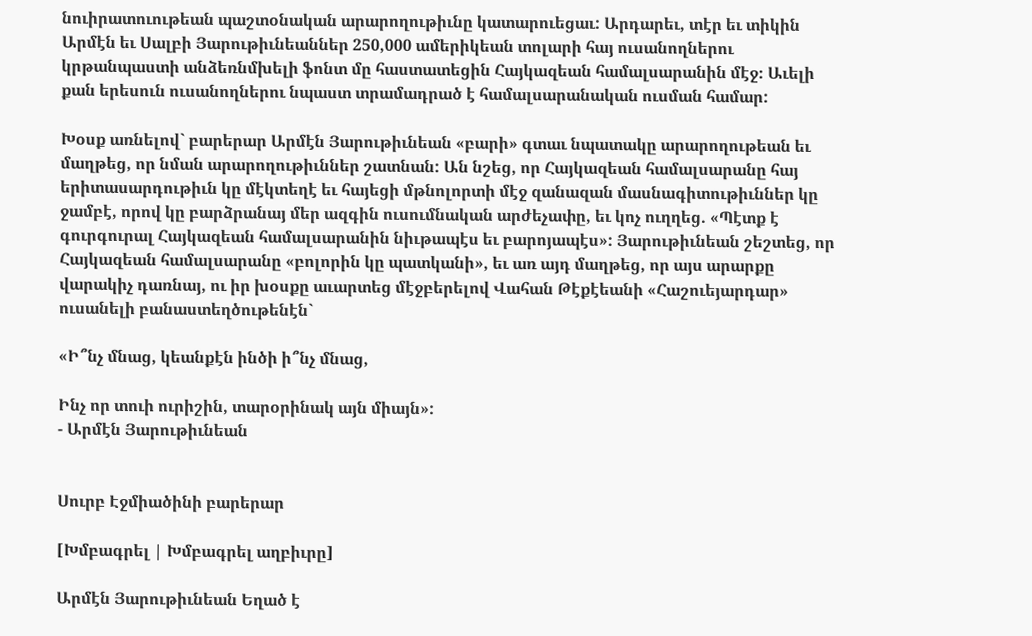նուիրատուութեան պաշտօնական արարողութիւնը կատարուեցաւ: Արդարեւ, տէր եւ տիկին Արմէն եւ Սալբի Յարութիւնեաններ 250,000 ամերիկեան տոլարի հայ ուսանողներու կրթանպաստի անձեռնմխելի ֆոնտ մը հաստատեցին Հայկազեան համալսարանին մէջ։ Աւելի քան երեսուն ուսանողներու նպաստ տրամադրած է համալսարանական ուսման համար:

Խօսք առնելով` բարերար Արմէն Յարութիւնեան «բարի» գտաւ նպատակը արարողութեան եւ մաղթեց, որ նման արարողութիւններ շատնան: Ան նշեց, որ Հայկազեան համալսարանը հայ երիտասարդութիւն կը մէկտեղէ եւ հայեցի մթնոլորտի մէջ զանազան մասնագիտութիւններ կը ջամբէ, որով կը բարձրանայ մեր ազգին ուսումնական արժեչափը, եւ կոչ ուղղեց. «Պէտք է գուրգուրալ Հայկազեան համալսարանին նիւթապէս եւ բարոյապէս»: Յարութիւնեան շեշտեց, որ Հայկազեան համալսարանը «բոլորին կը պատկանի», եւ առ այդ մաղթեց, որ այս արարքը վարակիչ դառնայ, ու իր խօսքը աւարտեց մէջբերելով Վահան Թէքէեանի «Հաշուեյարդար» ուսանելի բանաստեղծութենէն`

«Ի՞նչ մնաց, կեանքէն ինծի ի՞նչ մնաց,

Ինչ որ տուի ուրիշին, տարօրինակ այն միայն»:
- Արմէն Յարութիւնեան


Սուրբ Էջմիածինի բարերար

[Խմբագրել | Խմբագրել աղբիւրը]

Արմէն Յարութիւնեան Եղած է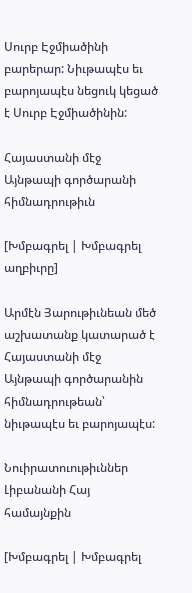Սուրբ Էջմիածինի բարերար: Նիւթապէս եւ բարոյապէս նեցուկ կեցած է Սուրբ Էջմիածինին:

Հայաստանի մէջ Այնթապի գործարանի հիմնադրութիւն

[Խմբագրել | Խմբագրել աղբիւրը]

Արմէն Յարութիւնեան մեծ աշխատանք կատարած է Հայաստանի մէջ Այնթապի գործարանին հիմնադրութեան՝ նիւթապէս եւ բարոյապէս:

Նուիրատուութիւններ Լիբանանի Հայ համայնքին

[Խմբագրել | Խմբագրել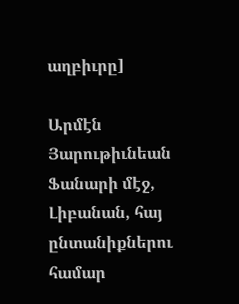աղբիւրը]

Արմէն Յարութիւնեան Ֆանարի մէջ, Լիբանան, հայ ընտանիքներու համար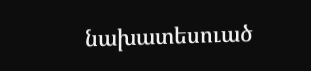նախատեսուած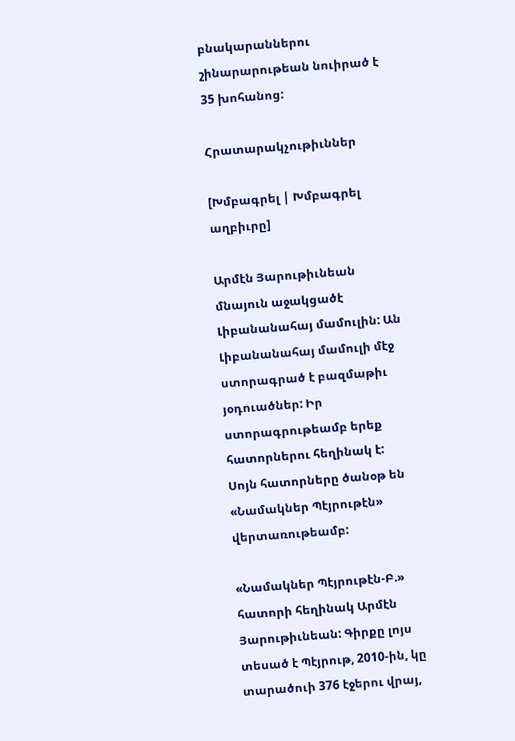բնակարաններու շինարարութեան նուիրած է 35 խոհանոց:

Հրատարակչութիւններ

[Խմբագրել | Խմբագրել աղբիւրը]

Արմէն Յարութիւնեան մնայուն աջակցածէ Լիբանանահայ մամուլին: Ան Լիբանանահայ մամուլի մէջ ստորագրած է բազմաթիւ յօդուածներ: Իր ստորագրութեամբ երեք հատորներու հեղինակ է: Սոյն հատորները ծանօթ են «Նամակներ Պէյրութէն» վերտառութեամբ:

«Նամակներ Պէյրութէն-Բ.» հատորի հեղինակ Արմէն Յարութիւնեան: Գիրքը լոյս տեսած է Պէյրութ, 2010-ին, կը տարածուի 376 էջերու վրայ,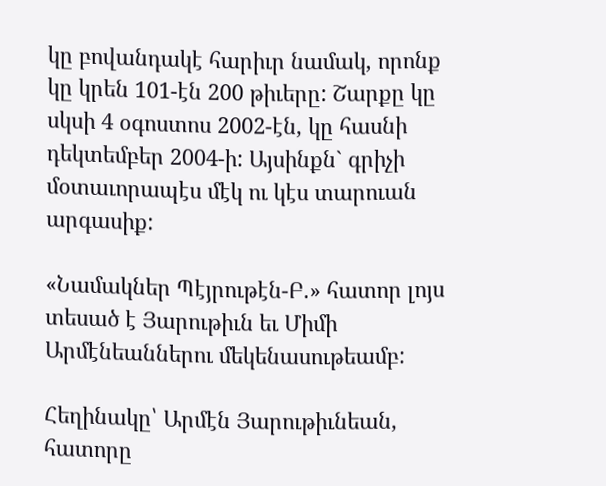կը բովանդակէ հարիւր նամակ, որոնք կը կրեն 101-էն 200 թիւերը: Շարքը կը սկսի 4 օգոստոս 2002-էն, կը հասնի դեկտեմբեր 2004-ի: Այսինքն` գրիչի մօտաւորապէս մէկ ու կէս տարուան արգասիք:

«Նամակներ Պէյրութէն-Բ.» հատոր լոյս տեսած է Յարութիւն եւ Միմի Արմէնեաններու մեկենասութեամբ:

Հեղինակը՝ Արմէն Յարութիւնեան, հատորը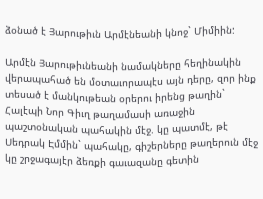ձօնած է Յարութիւն Արմէնեանի կնոջ` Միմիին:

Արմէն Յարութիւնեանի նամակները հեղինակին վերապահած են մօտաւորապէս այն դերը, զոր ինք տեսած է մանկութեան օրերու իրենց թաղին` Հալէպի Նոր Գիւղ թաղամասի առաջին պաշտօնական պահակին մէջ. կը պատմէ, թէ Սեդրակ Էմմին` պահակը, գիշերները թաղերուն մէջ կը շրջագայէր ձեռքի գաւազանը գետին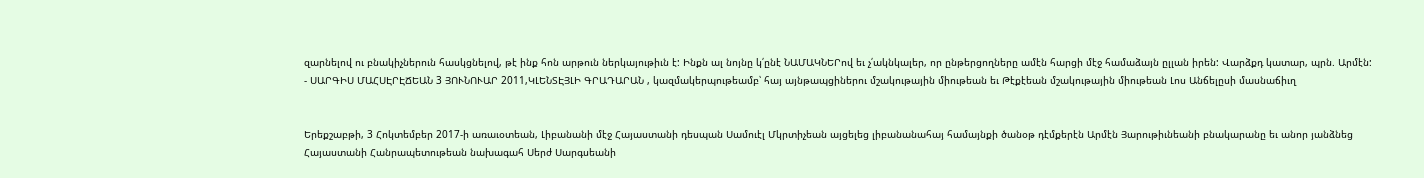զարնելով ու բնակիչներուն հասկցնելով, թէ ինք հոն արթուն ներկայութիւն է: Ինքն ալ նոյնը կ՛ընէ ՆԱՄԱԿՆԵՐով եւ չ՛ակնկալեր, որ ընթերցողները ամէն հարցի մէջ համաձայն ըլլան իրեն: Վարձքդ կատար, պրն. Արմէն:
- ՍԱՐԳԻՍ ՄԱՀՍԷՐԷՃԵԱՆ 3 ՅՈՒՆՈՒԱՐ 2011,ԿԼԵՆՏԷՅԼԻ ԳՐԱԴԱՐԱՆ , կազմակերպութեամբ՝ հայ այնթապցիներու մշակութային միութեան եւ Թէքէեան մշակութային միութեան Լոս Անճելըսի մասնաճիւղ


Երեքշաբթի, 3 Հոկտեմբեր 2017-ի առաւօտեան, Լիբանանի մէջ Հայաստանի դեսպան Սամուէլ Մկրտիչեան այցելեց լիբանանահայ համայնքի ծանօթ դէմքերէն Արմէն Յարութիւնեանի բնակարանը եւ անոր յանձնեց Հայաստանի Հանրապետութեան նախագահ Սերժ Սարգսեանի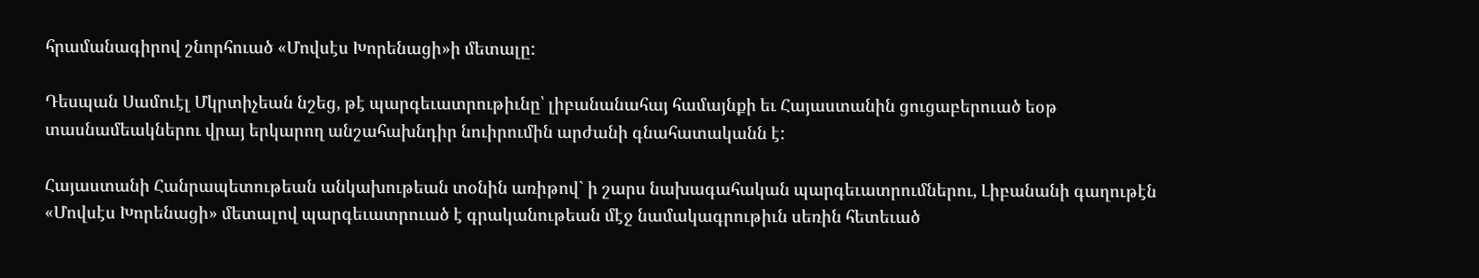հրամանագիրով շնորհուած «Մովսէս Խորենացի»ի մետալը:

Դեսպան Սամուէլ Մկրտիչեան նշեց, թէ պարգեւատրութիւնը՝ լիբանանահայ համայնքի եւ Հայաստանին ցուցաբերուած եօթ տասնամեակներու վրայ երկարող անշահախնդիր նուիրումին արժանի գնահատականն է:

Հայաստանի Հանրապետութեան անկախութեան տօնին առիթով` ի շարս նախագահական պարգեւատրումներու, Լիբանանի գաղութէն «Մովսէս Խորենացի» մետալով պարգեւատրուած է գրականութեան մէջ նամակագրութիւն սեռին հետեւած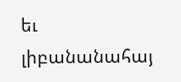եւ լիբանանահայ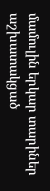մամուլին երկար տարիներ աշխատակցած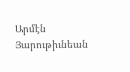Արմէն Յարութիւնեան